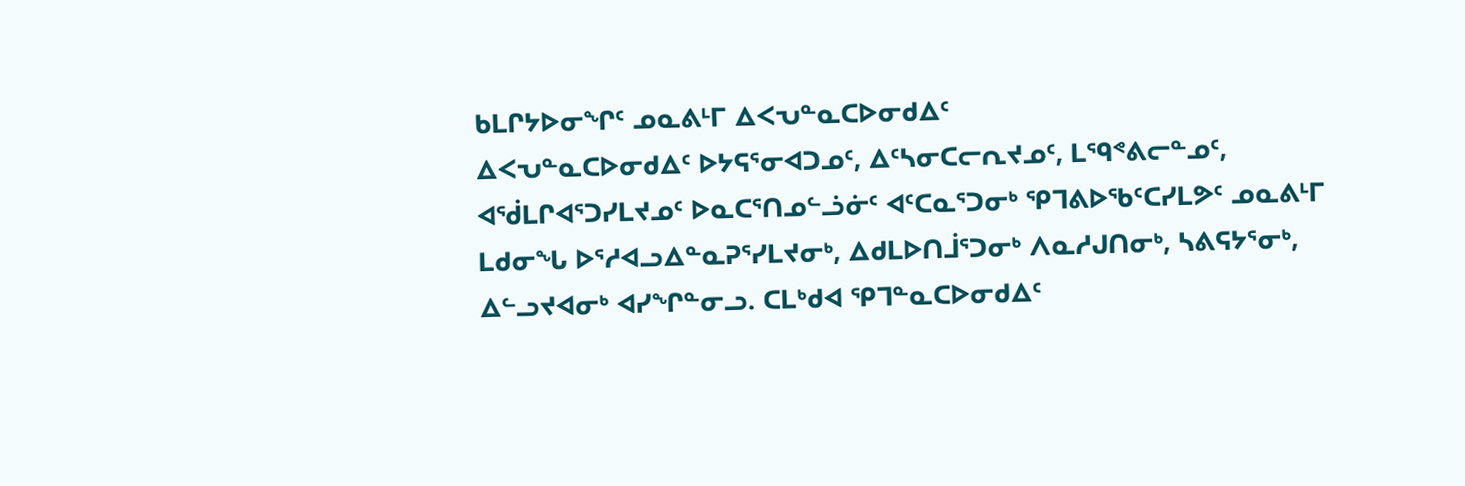ᑲᒪᒋᔭᐅᓂᖏᑦ ᓄᓇᕕᒻᒥ ᐃᐸᕃᓐᓇᑕᐅᓂᑯᐃᑦ
ᐃᐸᕃᓐᓇᑕᐅᓂᑯᐃᑦ ᐅᔭᕋᕐᓂᐊᑐᓄᑦ, ᐃᑦᓴᓂᑕᓕᕆᔪᓄᑦ, ᒪᙯᕝᕕᓕᓐᓄᑦ, ᐊᖂᒪᒋᐊᕐᑐᓯᒪᔪᓄᑦ ᐅᓇᑕᕐᑎᓄᓪᓘᓃᑦ ᐊᑦᑕᓇᕐᑐᓂᒃ ᕿᒣᕕᐅᖃᑦᑕᓯᒪᕗᑦ ᓄᓇᕕᒻᒥ ᒪᑯᓂᖓ ᐅᕐᓱᐊᓗᐃᓐᓇᕈᕐᓯᒪᔪᓂᒃ, ᐃᑯᒪᐅᑎᒨᕐᑐᓂᒃ ᐱᓇᓱᒍᑎᓂᒃ, ᓴᕕᕋᔭᕐᓂᒃ, ᐃᓪᓗᔪᐊᓂᒃ ᐊᓯᖏᓐᓂᓗ. ᑕᒪᒃᑯᐊ ᕿᒣᓐᓇᑕᐅᓂᑯᐃᑦ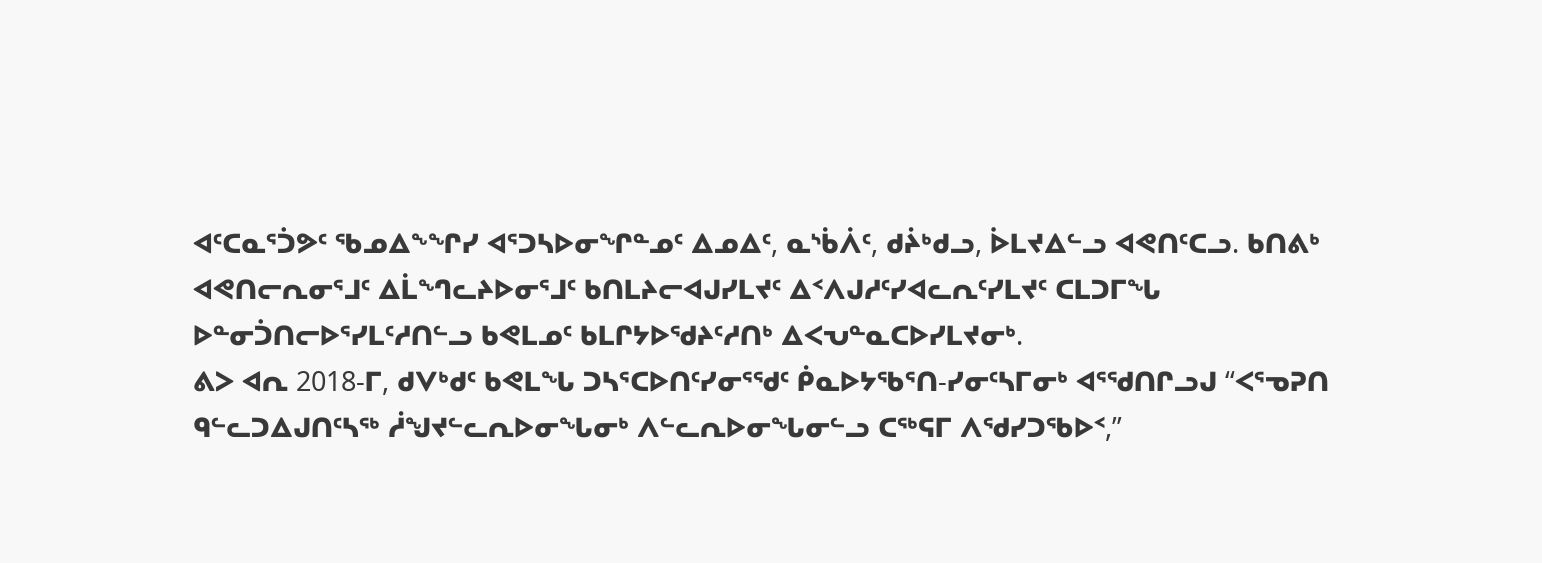ᐊᑦᑕᓇᕐᑑᕗᑦ ᖃᓄᐃᖕᖏᓯ ᐊᕐᑐᓴᐅᓂᖏᓐᓄᑦ ᐃᓄᐃᑦ, ᓇᔅᑳᐲᑦ, ᑯᔩᒃᑯᓗ, ᐆᒪᔪᐃᓪᓗ ᐊᕙᑎᑦᑕᓗ. ᑲᑎᕕᒃ ᐊᕙᑎᓕᕆᓂᕐᒧᑦ ᐃᒫᙰᓚᔨᐅᓂᕐᒧᑦ ᑲᑎᒪᔨᓕᐊᒍᓯᒪᔪᑦ ᐃᑉᐱᒍᓱᑦᓯᐊᓚᕆᑦᓯᒪᔪᑦ ᑕᒪᑐᒥᖓ ᐅᓐᓂᑑᑎᓕᐅᕐᓯᒪᑦᓱᑎᓪᓗ ᑲᕙᒪᓄᑦ ᑲᒪᒋᔭᐅᖁᔨᑦᓱᑎᒃ ᐃᐸᕃᓐᓇᑕᐅᓯᒪᔪᓂᒃ.
ᕕᐳ ᐊᕆ 2018-ᒥ, ᑯᐯᒃᑯᑦ ᑲᕙᒪᖓ ᑐᓴᕐᑕᐅᑎᑦᓯᓂᕐᖁᑦ ᑮᓇᐅᔭᖃᕐᑎ-ᓯᓂᑦᓴᒥᓂᒃ ᐊᕐᖁᑎᒋᓗᒍ “ᐸᕐᓀᕈᑎ ᑫᓪᓚᑐᐃᒍᑎᑦᓴᖅ ᓲᖑᔪᓪᓚᕆᐅᓂᖓᓂᒃ ᐱᓪᓚᕆᐅᓂᖓᓂᓪᓗ ᑕᖅᕋᒥ ᐱᖁᓯᑐᖃᐅᑉ,”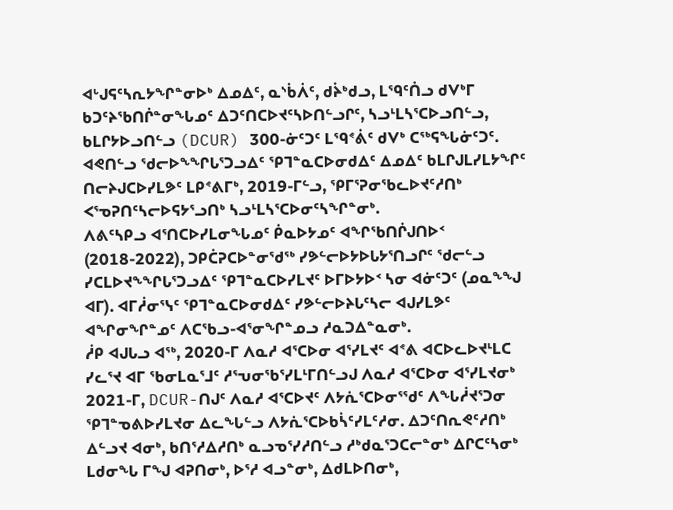ᐊᒡᒍᕋᑦᓴᕆᔭᖏᓐᓂᐅᒃ ᐃᓄᐃᑦ, ᓇᔅᑳᐲᑦ, ᑯᔩᒃᑯᓗ, ᒪᙯᑦᑏᓗ ᑯᐯᒃᒥ ᑲᑐᑦᔨᖃᑎᒌᓐᓂᖓᓄᑦ ᐃᑐᑦᑎᑕᐅᔪᑦᓴᐅᑎᓪᓗᒋᑦ, ᓴᓗᒻᒪᓴᕐᑕᐅᓗᑎᓪᓗ, ᑲᒪᒋᔭᐅᓗᑎᓪᓗ (DCUR) 300-ᓃᑦᑐᑦ ᒪᙯᕝᕖᑦ ᑯᐯᒃ ᑕᖅᕋᖓᓃᑦᑐᑦ. ᐊᕙᑎᓪᓗ ᖁᓕᐅᖕᖏᒐᕐᑐᓗᐃᑦ ᕿᒣᓐᓇᑕᐅᓂᑯᐃᑦ ᐃᓄᐃᑦ ᑲᒪᒋᒍᒪᓯᒪᔭᖏᑦ ᑎᓕᔨᒍᑕᐅᓯᒪᕗᑦ ᒪᑭᕝᕕᒥᒃ, 2019-ᒥᓪᓗ, ᕿᒥᕐᕈᓂᖃᓚᐅᔪᑦᓱᑎᒃ ᐸᕐᓀᕈᑎᑦᓴᓕᐅᕋᔭᕐᓗᑎᒃ ᓴᓗᒻᒪᓴᕐᑕᐅᓂᑦᓴᖏᓐᓂᒃ.
ᐱᕕᑦᓴᑭᓗ ᐊᕐᑎᑕᐅᓯᒪᓂᖓᓄᑦ ᑮᓇᐅᔭᓄᑦ ᐊᖏᖃᑎᒌᒍᑎᐅᑉ (2018-2022), ᑐᑭᑖᕈᑕᐅᓐᓂᖁᖅ ᓯᕗᓪᓕᐅᔭᐅᒐᔭᕐᑎᓗᒋᑦ ᖁᓕᓪᓗ ᓯᑕᒪᐅᔪᖕᖏᒐᕐᑐᓗᐃᑦ ᕿᒣᓐᓇᑕᐅᓯᒪᔪᑦ ᐅᒥᐅᔭᐅᑉ ᓴᓂ ᐊᓃᑦᑐᑦ (ᓄᓇᖕᖑ ᐊᒥ). ᐊᒥᓲᓂᕐᓭᑦ ᕿᒣᓐᓇᑕᐅᓂᑯᐃᑦ ᓯᕗᓪᓕᐅᔨᒐᑦᓴᓕ ᐊᒍᓯᒪᕗᑦ ᐊᖏᓂᖏᓐᓄᑦ ᐱᑕᖃᓗ-ᐊᕐᓂᖏᓐᓄᓗ ᓱᓇᑐᐃᓐᓇᓂᒃ.
ᓲᑭ ᐊᒍᒐᓗ ᐊᖅ, 2020-ᒥ ᐱᓇᓱ ᐊᕐᑕᐅᓂ ᐊᕐᓯᒪᔪᑦ ᐊᕝᕕ ᐊᑕᐅᓚᐅᔪᒻᒪᑕ ᓯᓚᕐᔪ ᐊᒥ ᖃᓂᒪᓇᕐᒧᑦ ᓱᕐᕃᓂᖃᕐᓯᒪᒻᒥᑎᓪᓗᒍ ᐱᓇᓱ ᐊᕐᑕᐅᓂ ᐊᕐᓯᒪᔪᓂᒃ 2021-ᒥ, DCUR-ᑎᒍᑦ ᐱᓇᓱ ᐊᕐᑕᐅᔪᑦ ᐱᔭᕇᕐᑕᐅᓂᕐᖁᑦ ᐱᖓᓲᔪᕐᑐᓂ ᕿᒣᓐᓀᕕᐅᓯᒪᔪᓂ ᐃᓚᖓᓪᓗ ᐱᔭᕇᕐᑕᐅᑲᓵᑦᓯᒪᑦᓱᓂ. ᐃᑐᑦᑎᕆᕙᑦᓱᑎᒃ ᐃᓪᓗᔪ ᐊᓂᒃ, ᑲᑎᕐᓱᐃᓱᑎᒃ ᓇᓗᓀᕐᓯᓱᑎᓪᓗ ᓱᒃᑯᓇᕐᑐᑕᓕᓐᓂᒃ ᐃᒋᑕᑦᓴᓂᒃ ᒪᑯᓂᖓ ᒥᖑ ᐊᕈᑎᓂᒃ, ᐅᕐᓱ ᐊᓗᓐᓂᒃ, ᐃᑯᒪᐅᑎᓂᒃ,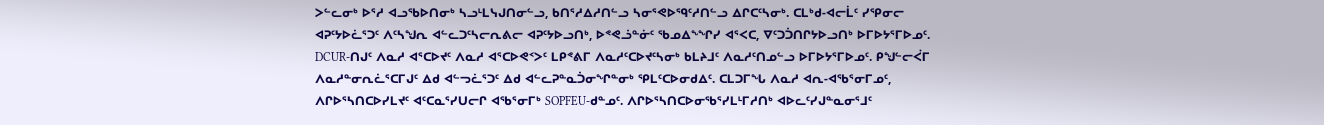ᐳᓪᓚᓂᒃ ᐅᕐᓱ ᐊᓗᖃᐅᑎᓂᒃ ᓴᓗᒻᒪᓭᒍᑎᓂᓪᓗ, ᑲᑎᕐᓱᐃᓱᑎᓪᓗ ᓴᓂᕐᕙᐅᙯᑦᓱᑎᓪᓗ ᐃᒋᑕᑦᓴᓂᒃ. ᑕᒪᒃᑯ-ᐊᓕᒫᑦ ᓯᕿᓂᓕ ᐊᕈᑦᔭᐅᓛᕐᑐᑦ ᐱᑦᓴᖑᕆ ᐊᓪᓚᑐᑦᓴᓕᕆᕕᓕ ᐊᕈᑦᔭᐅᓗᑎᒃ, ᐅᕝᕙᓘᓐᓃᑦ ᖃᓄᐃᖕᖏᓯ ᐊᕐᐸᑕ, ᐁᑦᑐᑑᑎᒋᔭᐅᓗᑎᒃ ᐅᒥᐅᔭᕐᒥᐅᓄᑦ.
DCUR-ᑎᒍᑦ ᐱᓇᓱ ᐊᕐᑕᐅᔪᑦ ᐱᓇᓱ ᐊᕐᑕᐅᕙᑉᐳᑦ ᒪᑭᕝᕕᒥ ᐱᓇᓱᑦᑕᐅᔪᑦᓴᓂᒃ ᑲᒪᔨᒧᑦ ᐱᓇᓱᑦᑎᓄᓪᓗ ᐅᒥᐅᔭᕐᒥᐅᓄᑦ. ᑭᖑᓪᓕᐹᒥ ᐱᓇᓱᓐᓂᕆᓛᕐᑕᒥᒍᑦ ᐃᑯ ᐊᓪᓓᓛᕐᑐᑦ ᐃᑯ ᐊᓪᓚᕈᓐᓇᑑᓂᖏᓐᓂᒃ ᕿᒪᑦᑕᐅᓂᑯᐃᑦ. ᑕᒪᑐᒥᖓ ᐱᓇᓱ ᐊᕆ-ᐊᖃᕐᓂᒥᓄᑦ, ᐱᒋᐅᕐᓴᑎᑕᐅᓯᒪᔪᑦ ᐊᑦᑕᓇᕐᓯᑌᓕᒋ ᐊᖃᕐᓂᒥᒃ SOPFEU-ᑯᓐᓄᑦ. ᐱᒋᐅᕐᓴᑎᑕᐅᓂᖃᕐᓯᒪᒻᒥᓱᑎᒃ ᐊᐅᓚᑦᓯᒍᓐᓇᓂᕐᒧᑦ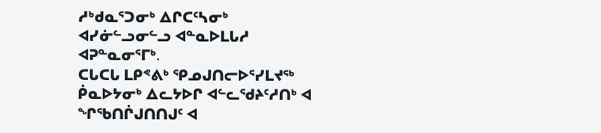ᓱᒃᑯᓇᕐᑐᓂᒃ ᐃᒋᑕᑦᓴᓂᒃ ᐊᓯᓃᓪᓗᓂᓪᓗ ᐊᓐᓇᐅᒪᒐᓱ ᐊᕈᓐᓇᓂᕐᒥᒃ.
ᑕᒐᑕᒐ ᒪᑭᕝᕕᒃ ᕿᓄᒍᑎᓕᐅᕐᓯᒪᔪᖅ ᑮᓇᐅᔭᓂᒃ ᐃᓚᔭᐅᒋ ᐊᓪᓚᖁᔨᑦᓱᑎᒃ ᐊ ᖏᖃᑎᒌᒍᑎᑎᒍᑦ ᐊ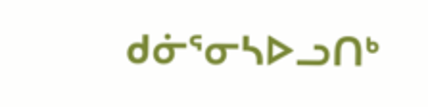ᑯᓃᕐᓂᓴᐅᓗᑎᒃ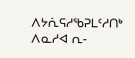ᐱᔭᕇᕋᓱᖃᕈᒪᑦᓱᑎᒃ ᐱᓇᓱᐊ ᕆ-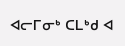ᐊᓕᒥᓂᒃ ᑕᒪᒃᑯ ᐊ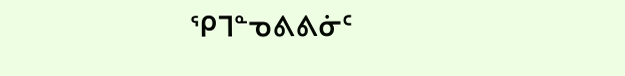ᕿᒣᓐᓀᕕᕕᓃᑦ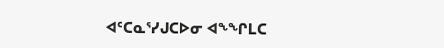ᐊᑦᑕᓇᕐᓯᒍᑕᐅᓂ ᐊᖕᖏᒪᑕ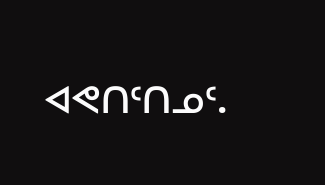ᐊᕙᑎᑦᑎᓄᑦ.